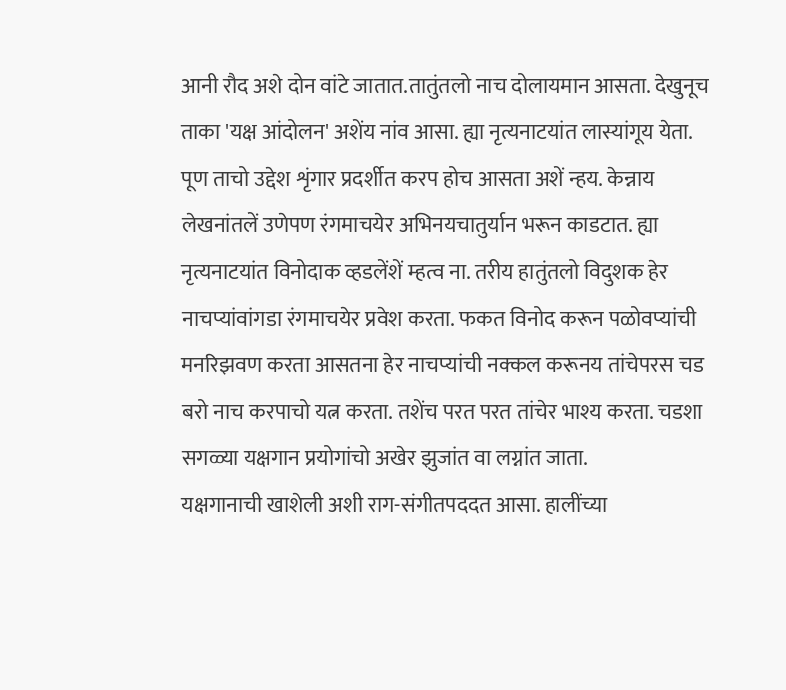आनी रौद अशे दोन वांटे जातात.तातुंतलो नाच दोलायमान आसता. देखुनूच ताका 'यक्ष आंदोलन' अशेंय नांव आसा. ह्या नृत्यनाटयांत लास्यांगूय येता. पूण ताचो उद्देश शृंगार प्रदर्शीत करप होच आसता अशें न्हय. केन्नाय लेखनांतलें उणेपण रंगमाचयेर अभिनयचातुर्यान भरून काडटात. ह्या नृत्यनाटयांत विनोदाक व्हडलेंशें म्हत्व ना. तरीय हातुंतलो विदुशक हेर नाचप्यांवांगडा रंगमाचयेर प्रवेश करता. फकत विनोद करून पळोवप्यांची मनरिझवण करता आसतना हेर नाचप्यांची नक्कल करूनय तांचेपरस चड बरो नाच करपाचो यत्न करता. तशेंच परत परत तांचेर भाश्य करता. चडशा सगळ्या यक्षगान प्रयोगांचो अखेर झुजांत वा लग्नांत जाता.
यक्षगानाची खाशेली अशी राग-संगीतपददत आसा. हालींच्या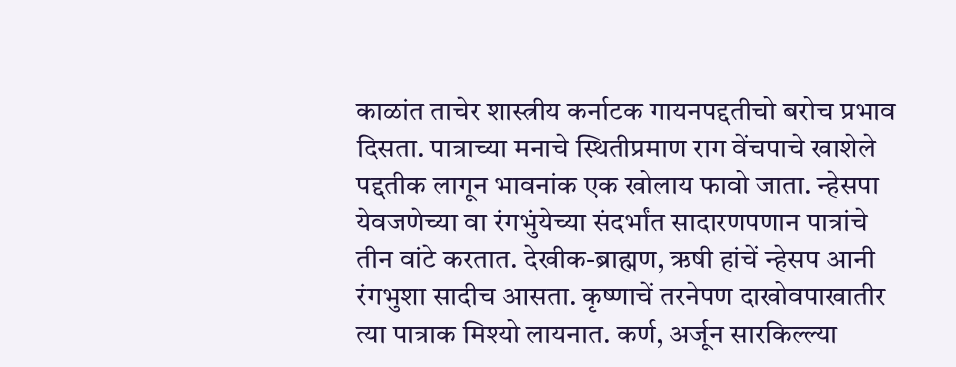काळांत ताचेर शास्त्रीय कर्नाटक गायनपद्दतीचो बरोच प्रभाव दिसता. पात्राच्या मनाचे स्थितीप्रमाण राग वेंचपाचे खाशेले पद्दतीक लागून भावनांक एक खोलाय फावो जाता. न्हेसपा येवजणेच्या वा रंगभुंयेच्या संदर्भांत सादारणपणान पात्रांचे तीन वांटे करतात. देखीक-ब्राह्मण, ऋषी हांचें न्हेसप आनी रंगभुशा सादीच आसता. कृष्णाचें तरनेपण दाखोवपाखातीर त्या पात्राक मिश्यो लायनात. कर्ण, अर्जून सारकिल्ल्या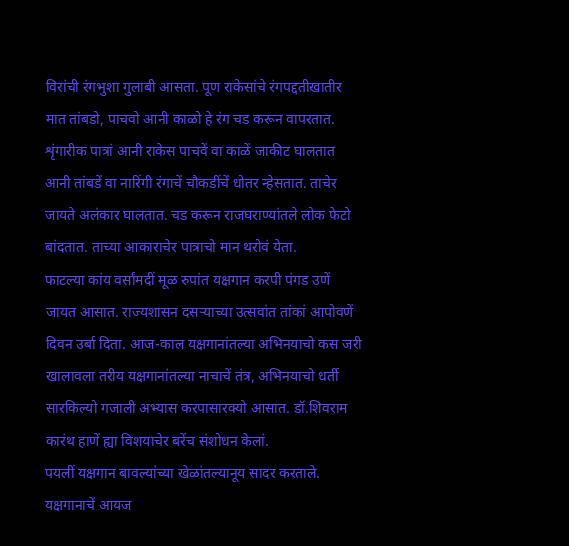विरांची रंगभुशा गुलाबी आसता. पूण राकेसांचे रंगपद्दतीखातीर मात तांबडो, पाचवो आनी काळो हे रंग चड करून वापरतात. शृंगारीक पात्रां आनी राकेस पाचवें वा काळें जाकीट घालतात आनी तांबडें वा नारिंगी रंगाचें चौकडींचें धोतर न्हेसतात. ताचेर जायते अलंकार घालतात. चड करून राजघराण्यांतले लोक फेटो बांदतात. ताच्या आकाराचेर पात्राचो मान थरोवं येता.
फाटल्या कांय वर्सांमदीं मूळ रुपांत यक्षगान करपी पंगड उणें जायत आसात. राज्यशासन दसऱ्याच्या उत्सवांत तांकां आपोवणें दिवन उर्बा दिता. आज-काल यक्षगानांतल्या अभिनयाचो कस जरी खालावला तरीय यक्षगानांतल्या नाचाचें तंत्र, अभिनयाचो धर्ती सारकिल्यो गजाली अभ्यास करपासारक्यो आसात. डॉ.शिवराम कारंथ हाणें ह्या विशयाचेर बरेंच संशोधन केलां.
पयलीं यक्षगान बावल्यांच्या खेळांतल्यानूय सादर करताले. यक्षगानाचें आयज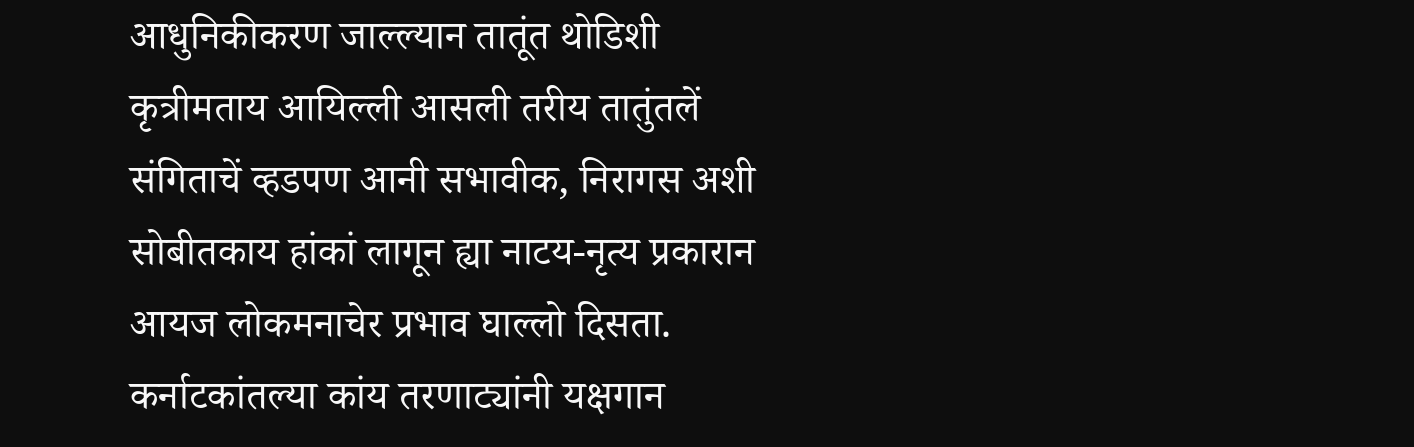आधुनिकीकरण जाल्ल्यान तातूंत थोडिशी कृत्रीमताय आयिल्ली आसली तरीय तातुंतलें संगिताचें व्हडपण आनी सभावीक, निरागस अशी सोबीतकाय हांकां लागून ह्या नाटय-नृत्य प्रकारान आयज लोकमनाचेर प्रभाव घाल्लो दिसता.
कर्नाटकांतल्या कांय तरणाट्यांनी यक्षगान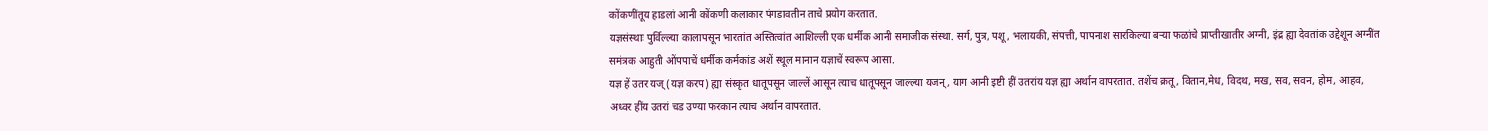कोंकणींतूय हाडलां आनी कोंकणी कलाकार पंगडावतीन ताचे प्रयोग करतात.
यज्ञसंस्थाः पुर्विल्ल्या कालापसून भारतांत अस्तित्वांत आशिल्ली एक धर्मीक आनी समाजीक संस्था. सर्ग, पुत्र, पशू, भलायकी, संपत्ती, पापनाश सारकिल्या बऱ्या फळांचे प्राप्तीखातीर अग्नी, इंद्र ह्या देवतांक उद्देशून अग्नींत समंत्रक आहुती ओंपपाचें धर्मीक कर्मकांड अशें स्थूल मानान यज्ञाचें स्वरूप आसा.
यज्ञ हें उतर यज् (यज्ञ करप) ह्या संस्कृत धातूपसून जाल्लें आसून त्याच धातूपसून जाल्ल्या यजन्, याग आनी इष्टी हीं उतरांय यज्ञ ह्या अर्थान वापरतात. तशेंच क्रतू, वितान,मेध, विदथ, मख, सव, सवन, होम, आहव, अध्वर हींय उतरां चड उण्या फरकान त्याच अर्थान वापरतात.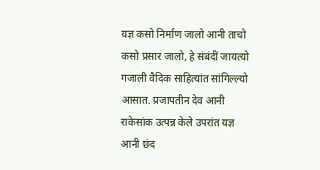यज्ञ कसो निर्माण जालो आनी ताचो कसो प्रसार जालो, हे संबंदीं जायत्यो गजाली वैदिक साहित्यांत सांगिल्ल्यो आसात. प्रजापतीन देव आनी राकेसांक उत्पन्न केले उपरांत यज्ञ आनी छंद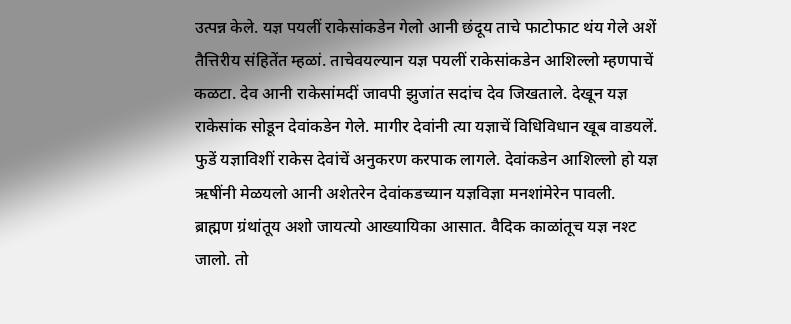उत्पन्न केले. यज्ञ पयलीं राकेसांकडेन गेलो आनी छंदूय ताचे फाटोफाट थंय गेले अशें तैत्तिरीय संहितेंत म्हळां. ताचेवयल्यान यज्ञ पयलीं राकेसांकडेन आशिल्लो म्हणपाचें कळटा. देव आनी राकेसांमदीं जावपी झुजांत सदांच देव जिखताले. देखून यज्ञ राकेसांक सोडून देवांकडेन गेले. मागीर देवांनी त्या यज्ञाचें विधिविधान खूब वाडयलें. फुडें यज्ञाविशीं राकेस देवांचें अनुकरण करपाक लागले. देवांकडेन आशिल्लो हो यज्ञ ऋषींनी मेळयलो आनी अशेतरेन देवांकडच्यान यज्ञविज्ञा मनशांमेरेन पावली.
ब्राह्मण ग्रंथांतूय अशो जायत्यो आख्यायिका आसात. वैदिक काळांतूच यज्ञ नश्ट जालो. तो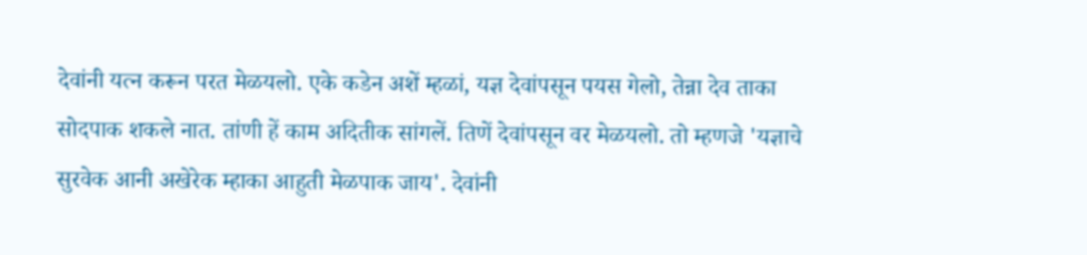देवांनी यत्न करून परत मेळयलो. एके कडेन अशें म्हळां, यज्ञ देवांपसून पयस गेलो, तेन्ना देव ताका सोदपाक शकले नात. तांणी हें काम अदितीक सांगलें. तिणें देवांपसून वर मेळयलो. तो म्हणजे 'यज्ञाचे सुरवेक आनी अखेरेक म्हाका आहुती मेळपाक जाय'. देवांनी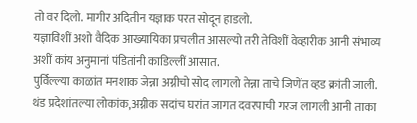तो वर दिलो. मागीर अदितीन यज्ञाक परत सोदून हाडलो.
यज्ञाविशीं अशो वैदिक आख्यायिका प्रचलीत आसल्यो तरी तेविशीं वेव्हारीक आनी संभाव्य अशीं कांय अनुमानां पंडितांनी काडिल्लीं आसात.
पुर्विल्ल्या काळांत मनशाक जेन्ना अग्नीचो सोद लागलो तेन्ना ताचे जिणेंत व्हड क्रांती जाली. थंड प्रदेशांतल्या लोकांक,अग्नीक सदांच घरांत जागत दवरपाची गरज लागली आनी ताका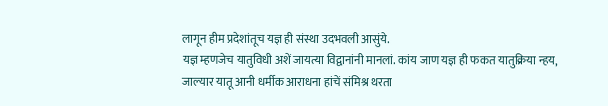लागून हीम प्रदेशांतूच यज्ञ ही संस्था उदभवली आसुंये.
यज्ञ म्हणजेच यातुविधी अशें जायत्या विद्वानांनी मानलां. कांय जाण यज्ञ ही फकत यातुक्रिया न्हय, जाल्यार यातू आनी धर्मीक आराधना हांचें संमिश्र थरता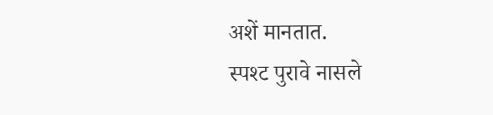अशें मानतात.
स्पश्ट पुरावे नासले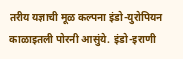तरीय यज्ञाची मूळ कल्पना इंडो-युरोपियन काळाइतली पोरनी आसुंये. इंडो-इराणी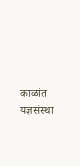काळांत यज्ञसंस्था